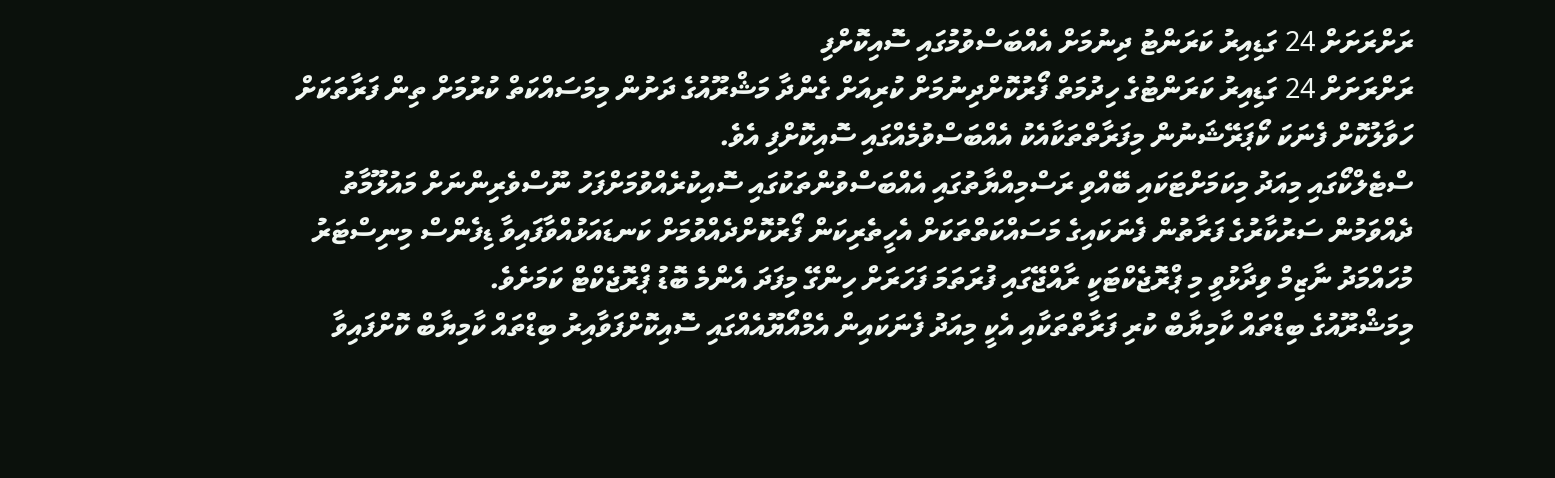ރަށްރަށަށް 24 ގަޑިއިރު ކަރަންޓު ދިނުމަށް އެއްބަސްވުމުގައި ސޮއިކޮށްފި
ރަށްރަށަށް 24 ގަޑިއިރު ކަރަންޓުގެ ހިދުމަތް ފޯރުކޮށްދިނުމަށް ކުރިއަށް ގެންދާ މަޝްރޫއުގެ ދަށުން މިމަސައްކަތް ކުރުމަށް ތިން ފަރާތަކަށް ހަވާލުކޮށް ފެނަކަ ކޯޕަރޭޝަނުން މިފަރާތްތަކާއެކު އެއްބަސްވުމެއްގައި ސޮއިކޮށްފި އެވެ.
ސްޓެލްކޯގައި މިއަދު މިކަމަށްޓަކައި ބޭއްވި ރަސްމިއްޔާތުގައި އެއްބަސްވުންތަކުގައި ސޮއިކުރެއްވުމަށްފަހު ނޫސްވެރިންނަށް މައުލޫމާތު ދެއްވަމުން ސަރުކާރުގެ ފަރާތުން ފެނަކައިގެ މަސައްކަތްތަކަށް އެހީތެރިކަން ފޯރުކޮށްދެއްވުމަށް ކަނޑައަޅުއްވާފައިވާ ޑިފެންސް މިނިސްޓަރު މުހައްމަދު ނާޒިމް ވިދާޅުވީ މި ޕްރޮޖެކްޓަކީ ރާއްޖޭގައި ފުރަތަމަ ފަހަރަށް ހިންގޭ މިފަދަ އެންމެ ބޮޑު ޕްރޮޖެކްޓް ކަމަށެވެ.
މިމަޝްރޫއުގެ ބިޑްތައް ކާމިޔާބް ކުރި ފަރާތްތަކާއި އެކީ މިއަދު ފެނަކައިން އެމްއޯޔޫއެއްގައި ސޮއިކޮށްފަވާއިރު ބިޑްތައް ކާމިޔާބް ކޮށްފައިވާ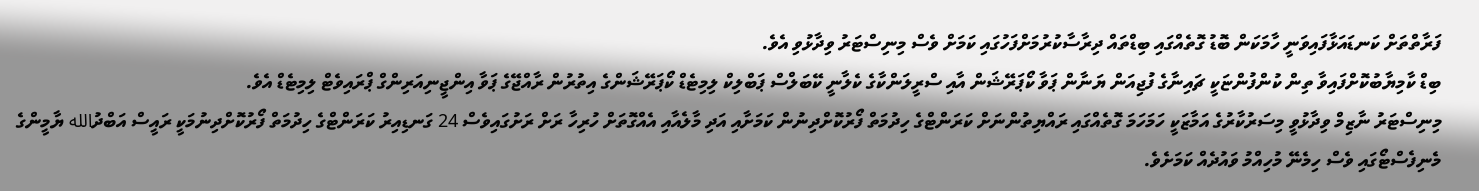ފަރާތްތަށް ކަނޑައަޅާފައިވަނީ ހާމަކަން ބޮޑު ގޮތެއްގައި ބިޑްތައް ދިރާސާކުރުމަށްފަހުގައި ކަމަށް ވެސް މިނިސްޓަރު ވިދާޅުވި އެވެ.
ބިޑް ކާމިޔާބުކޮށްފައިވާ ތިން ކުންފުންޏަކީ ޗައިނާގެ ފުޖިއަން ޔަނާން ޕަވާ ކޯޕަރޭޝަން އާއި ސްރީލަންކާގެ ކެލާނީ ކޭބަލްސް ޕަބްލިކް ލިމިޓެޑް ކޯޕަރޭޝަންގެ އިތުރުން ރާއްޖޭގެ ޕަވާ އިންޖީނިއަރިންގް ޕްރައިވެޓް ލިމިޓެޑް އެވެ.
މިނިސްޓަރު ނާޒިމް ވިދާޅުވީ މިސަރުކާރުގެ އަމާޒަކީ ހަމަހަމަ ގޮތެއްގައި ރައްޔިތުންނަށް ކަރަންޓްގެ ހިދުމަތް ފޯރުކޮށްދިނުން ކަމަށާއި އަދި މާލެއާއި އެއްގޮތަށް ހުރިހާ ރަށް ރަށުގައިވެސް 24 ގަނޑިއިރު ކަރަންޓްގެ ހިދުމަތް ފޯރުކޮށްދިނުމަކީ ރައީސް އަބްދުالله ޔާމީންގެ މެނިފެސްޓޯގައި ވެސް ހިމެނޭ މުހިއްމު ވައުދެއް ކަމަށެވެ.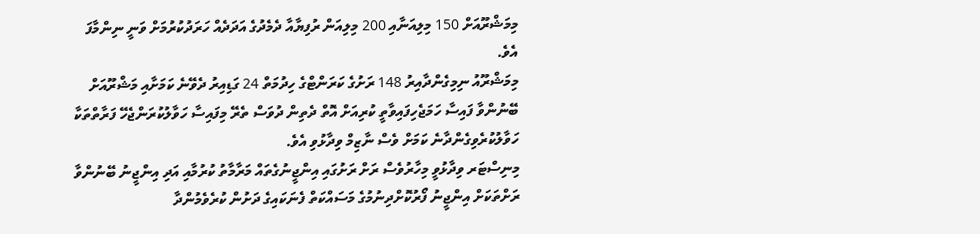މިމަޝްރޫއަށް 150 މިލިއަނާއި 200 މިލިއަން ރުފިޔާއާ ދެމެދުގެ އަދަދެއް ހަރަދުކުރުމަށް ވަނީ ނިންމާފަ އެވެ.
މިމަޝްރޫއު ނިމިގެންދާއިރު 148 ރަށުގެ ކަރަންޓްގެ ހިދުމަތް 24 ގަޑިއިރު ދެވޭނެ ކަމަށާއި މަޝްރޫއަށް ބޭނުންވާ ފައިސާ ހަމަޖެހިފައިވާތީ ކުރިއަށް އޮތް ދެތިން ދުވަސް ތެރޭ މިފައިސާ ހަވާލުކުރަންޖެހޭ ފަރާތްތަކާ ހަވާލުކުރެވިގެންދާނެ ކަމަށް ވެސް ނާޒިމް ވިދާޅުވި އެވެ.
މިނިސްޓަރ ވިދާޅުވީ މިހާރުވެސް ރަށް ރަށުގައި އިންޖީނުގެތައް މަރާމާތު ކުރުމާއި އަދި އިންޖީނު ބޭނުންވާ ރަށްތަކަށް އިންޖީނު ފޯރުކޮށްދިނުމުގެ މަސައްކަތް ފެނަކައިގެ ދަށުން ކުރެވެމުންދާ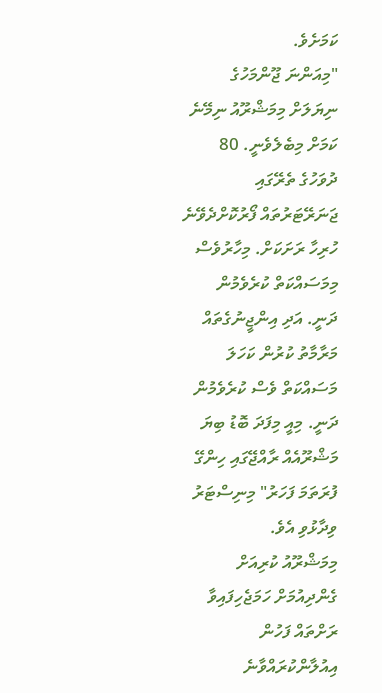ކަމަށެވެ.
"މިއަންނަ ޖޫންމަހުގެ ނިޔަލަށް މިމަޝްރޫއު ނިމޭނެ ކަމަށް މިބެލެވެނީ. 80 ދުވަހުގެ ތެރޭގައި ޖަނަރޭޓަރުތައް ފޯރުކޮށްދެވޭނެ ހުރިހާ ރަށަކަށް. މިހާރުވެސް މިމަސައްކަތް ކުރެވެމުން ދަނީ. އަދި އިންޖީނުގެތައް މަރާމާތު ކުރުން ކަހަލަ މަސައްކަތް ވެސް ކުރެވެމުން ދަނީ. މިއީ މިފަދަ ބޮޑު ބިޔަ މަޝްރޫއެއް ރާއްޖޭގައި ހިންގޭ ފުރަތަމަ ފަހަރު" މިނިސްޓަރު ވިދާޅުވި އެވެ.
މިމަޝްރޫއު ކުރިއަށް ގެންދިއުމަށް ހަމަޖެހިފައިވާ ރަށްތައް ފަހުން އިއުލާންކުރައްވާނެ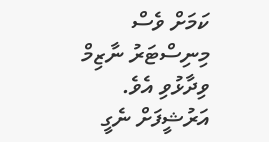ކަމަށް ވެސް މިނިސްޓަރު ނާޒިމް ވިދާޅުވި އެވެ.
އަރުޝީފަށް ނެގީ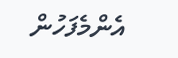އެންމެފަހުން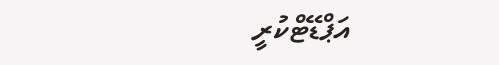އަޕްޑޭޓްކުރީ